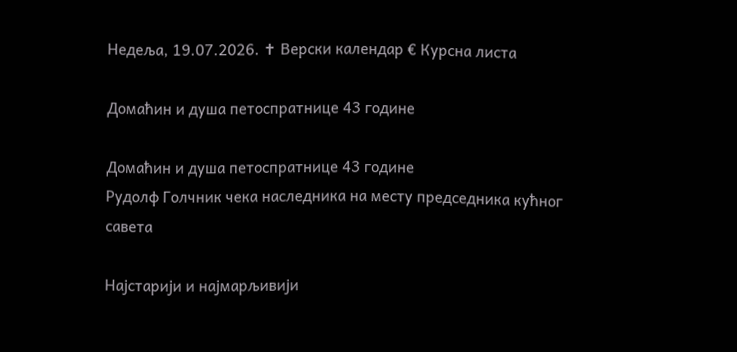Недеља, 19.07.2026. ✝ Верски календар € Курсна листа

Домаћин и душа петоспратнице 43 године

Домаћин и душа петоспратнице 43 године
Рудолф Голчник чека наследника на месту председника кућног савета

Најстарији и најмарљивији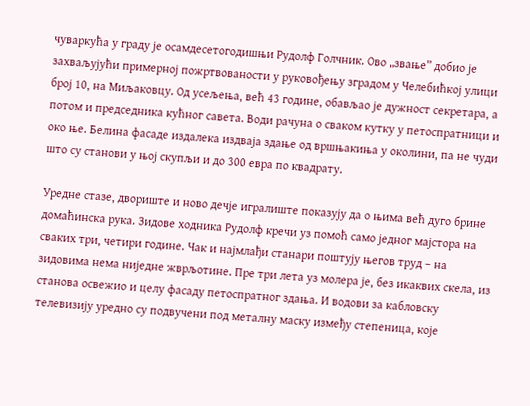чуваркућа у граду је осамдесетогодишњи Рудолф Голчник. Ово „звање” добио је захваљујући примерној пожртвованости у руковођењу зградом у Челебићкој улици број 10, на Миљаковцу. Од усељења, већ 43 године, обављао је дужност секретара, а потом и председника кућног савета. Води рачуна о сваком кутку у петоспратници и око ње. Белина фасаде издалека издваја здање од вршњакиња у околини, па не чуди што су станови у њој скупљи и до 300 евра по квадрату.

Уредне стазе, двориште и ново дечје игралиште показују да о њима већ дуго брине домаћинска рука. Зидове ходника Рудолф кречи уз помоћ само једног мајстора на сваких три, четири године. Чак и најмлађи станари поштују његов труд – на зидовима нема ниједне жврљотине. Пре три лета уз молера је, без икаквих скела, из станова освежио и целу фасаду петоспратног здања. И водови за кабловску телевизију уредно су подвучени под металну маску између степеница, које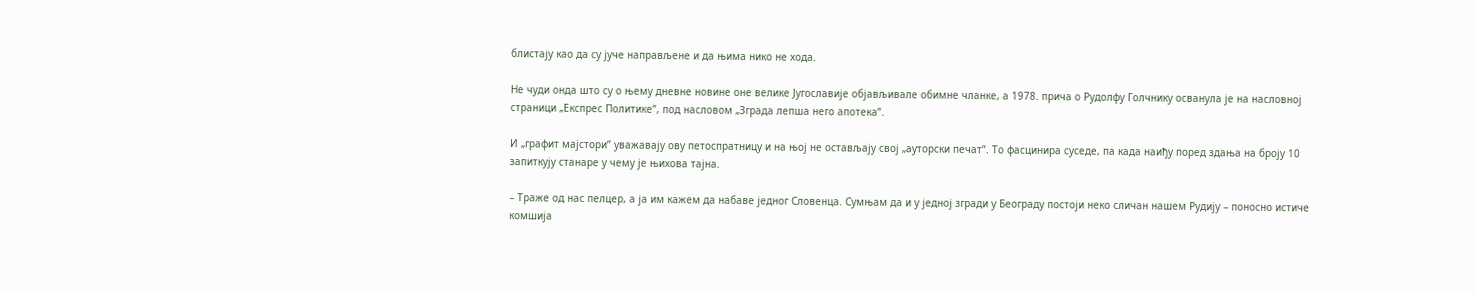блистају као да су јуче направљене и да њима нико не хода.

Не чуди онда што су о њему дневне новине оне велике Југославије објављивале обимне чланке, а 1978. прича о Рудолфу Голчнику осванула је на насловној страници „Експрес Политике”, под насловом „Зграда лепша него апотека”.

И „графит мајстори” уважавају ову петоспратницу и на њој не остављају свој „ауторски печат”. То фасцинира суседе, па када наиђу поред здања на броју 10 запиткују станаре у чему је њихова тајна.

– Траже од нас пелцер, а ја им кажем да набаве једног Словенца. Сумњам да и у једној згради у Београду постоји неко сличан нашем Рудију – поносно истиче комшија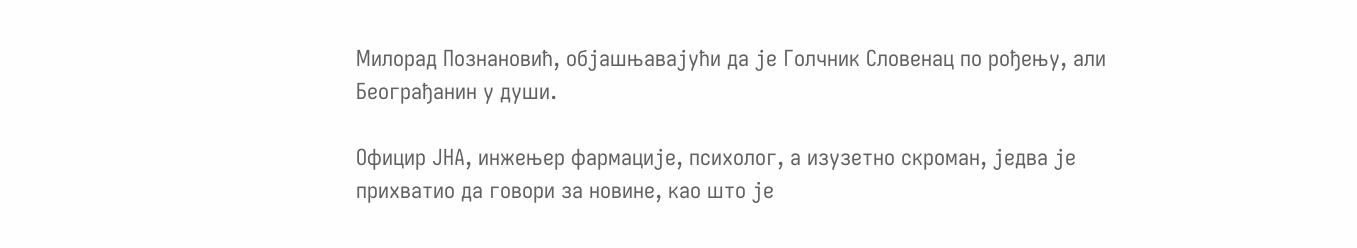Милорад Познановић, објашњавајући да је Голчник Словенац по рођењу, али Београђанин у души.

Официр ЈНА, инжењер фармације, психолог, а изузетно скроман, једва је прихватио да говори за новине, као што је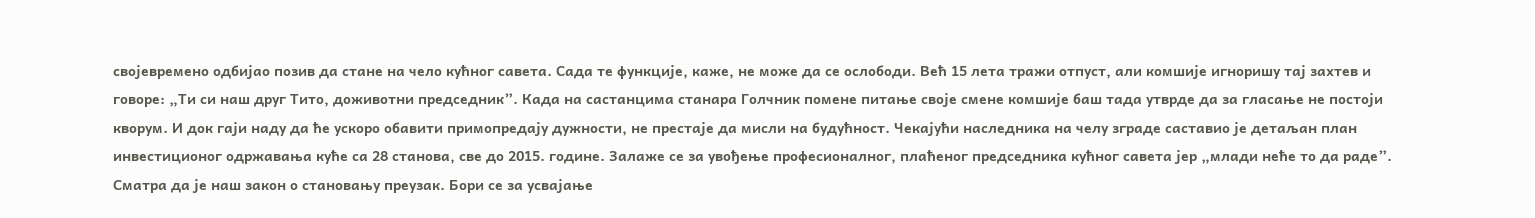својевремено одбијао позив да стане на чело кућног савета. Сада те функције, каже, не може да се ослободи. Већ 15 лета тражи отпуст, али комшије игноришу тај захтев и говоре: „Ти си наш друг Тито, доживотни председник”. Када на састанцима станара Голчник помене питање своје смене комшије баш тада утврде да за гласање не постоји кворум. И док гаји наду да ће ускоро обавити примопредају дужности, не престаје да мисли на будућност. Чекајући наследника на челу зграде саставио је детаљан план инвестиционог одржавања куће са 28 станова, све до 2015. године. Залаже се за увођење професионалног, плаћеног председника кућног савета јер „млади неће то да раде”. Сматра да је наш закон о становању преузак. Бори се за усвајање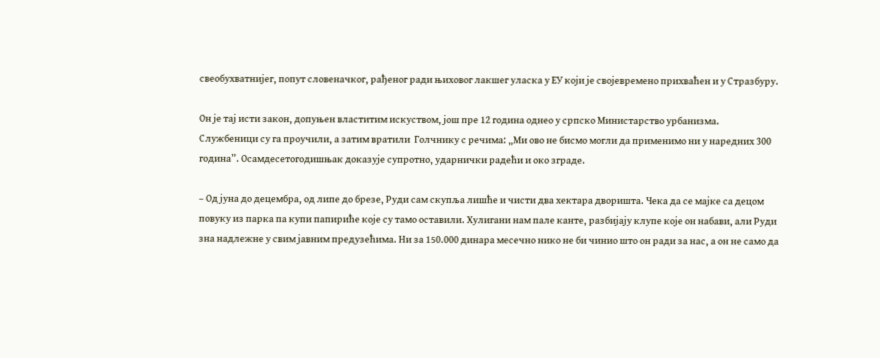свеобухватнијег, попут словеначког, рађеног ради њиховог лакшег уласка у ЕУ који је својевремено прихваћен и у Стразбуру.

Он је тај исти закон, допуњен властитим искуством, још пре 12 година однео у српско Министарство урбанизма. Службеници су га проучили, а затим вратили  Голчнику с речима: „Ми ово не бисмо могли да применимо ни у наредних 300 година”. Осамдесетогодишњак доказује супротно, ударнички радећи и око зграде.

– Од јуна до децембра, од липе до брезе, Руди сам скупља лишће и чисти два хектара дворишта. Чека да се мајке са децом повуку из парка па купи папириће које су тамо оставили. Хулигани нам пале канте, разбијају клупе које он набави, али Руди зна надлежне у свим јавним предузећима. Ни за 150.000 динара месечно нико не би чинио што он ради за нас, а он не само да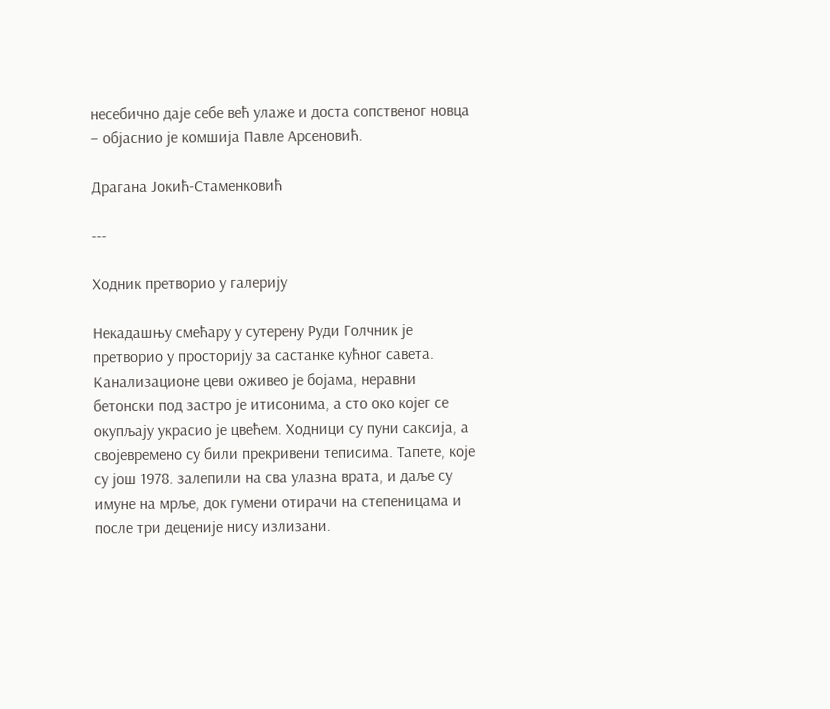несебично даје себе већ улаже и доста сопственог новца – објаснио је комшија Павле Арсеновић.

Драгана Јокић-Стаменковић

---

Ходник претворио у галерију

Некадашњу смећару у сутерену Руди Голчник је претворио у просторију за састанке кућног савета. Канализационе цеви оживео је бојама, неравни бетонски под застро је итисонима, а сто око којег се окупљају украсио је цвећем. Ходници су пуни саксија, а својевремено су били прекривени теписима. Тапете, које су још 1978. залепили на сва улазна врата, и даље су имуне на мрље, док гумени отирачи на степеницама и после три деценије нису излизани.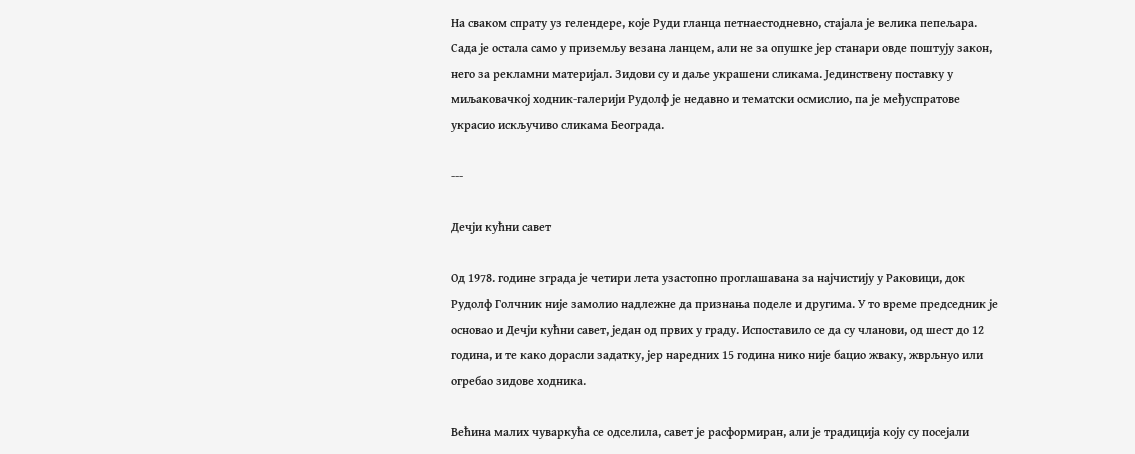На сваком спрату уз гелендере, које Руди гланца петнаестодневно, стајала је велика пепељара. Сада је остала само у приземљу везана ланцем, али не за опушке јер станари овде поштују закон, него за рекламни материјал. Зидови су и даље украшени сликама. Јединствену поставку у миљаковачкој ходник-галерији Рудолф је недавно и тематски осмислио, па је међуспратове украсио искључиво сликама Београда.

---

Дечји кућни савет

Од 1978. године зграда је четири лета узастопно проглашавана за најчистију у Раковици, док Рудолф Голчник није замолио надлежне да признања поделе и другима. У то време председник је основао и Дечји кућни савет, један од првих у граду. Испоставило се да су чланови, од шест до 12 година, и те како дорасли задатку, јер наредних 15 година нико није бацио жваку, жврљнуо или огребао зидове ходника.

Већина малих чуваркућа се одселила, савет је расформиран, али је традиција коју су посејали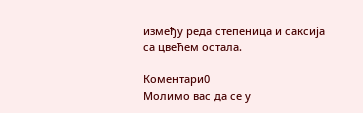између реда степеница и саксија са цвећем остала.

Коментари0
Молимо вас да се у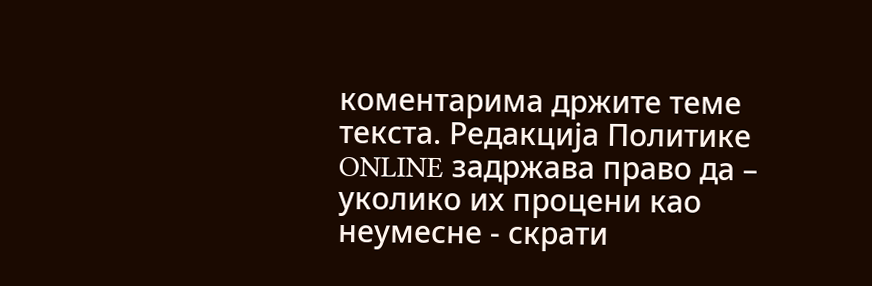коментарима држите теме текста. Редакција Политике ONLINE задржава право да – уколико их процени као неумесне - скрати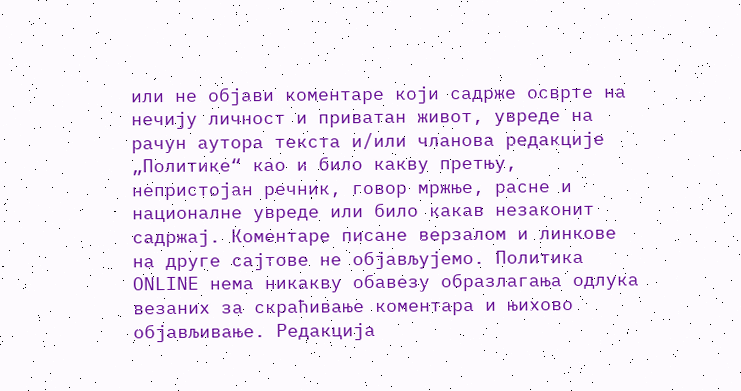или не објави коментаре који садрже осврте на нечију личност и приватан живот, увреде на рачун аутора текста и/или чланова редакције „Политике“ као и било какву претњу, непристојан речник, говор мржње, расне и националне увреде или било какав незаконит садржај. Коментаре писане верзалом и линкове на друге сајтове не објављујемо. Политика ONLINE нема никакву обавезу образлагања одлука везаних за скраћивање коментара и њихово објављивање. Редакција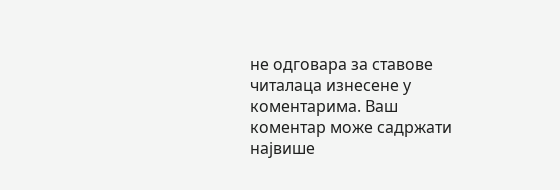не одговара за ставове читалаца изнесене у коментарима. Ваш коментар може садржати највише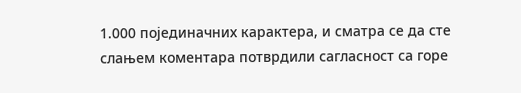1.000 појединачних карактера, и сматра се да сте слањем коментара потврдили сагласност са горе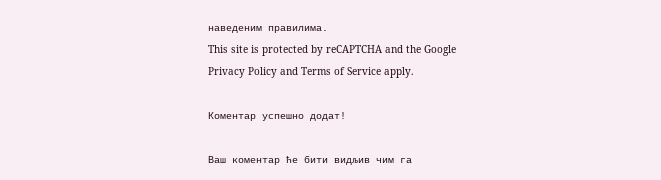наведеним правилима.
This site is protected by reCAPTCHA and the Google Privacy Policy and Terms of Service apply.

Комeнтар успeшно додат!

Ваш комeнтар ћe бити видљив чим га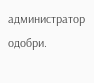администратор одобри.